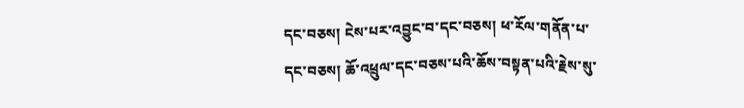དང་བཅས། ངེས་པར་འབྱུང་བ་དང་བཅས། ཕ་རོལ་གནོན་པ་དང་བཅས། ཆོ་འཕྲུལ་དང་བཅས་པའི་ཆོས་བསྟན་པའི་རྗེས་སུ་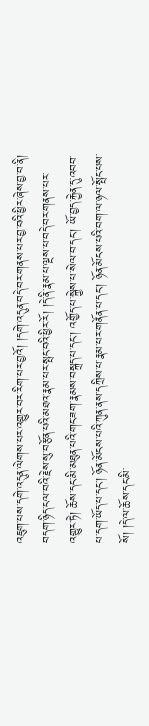འཇུག་པས་དགེ་འདུན་ལེགས་པར་འགྱུར་བར་རིག་པར་བྱའོ། །དགེ་འདུན་བདེ་བར་གནས་པར་བྱ་བའི་ཕྱིར་ཞེས་བྱ་བ་ནི། བདག་ཉིད་ངལ་བའི་རྗེས་སུ་བརྩོན་པའི་མཐའ་རྣམ་པར་སྤང་བའི་ཕྱིར་རོ། །དེ་ནི་རྣམ་པ་ལྔས་པ་བདེ་བར་གནས་པར་འགྱུར་ཏེ། ཆོས་དང་མི་མཐུན་པའི་གང་ཟག་རྣམས་བསྐྲད་པ་དང་། འགྱོད་པ་སྐྱེས་པ་སེལ་བ་དང་། ཡོ་བྱད་རྐྱེན་དུ་འབབ་པ་དག་ཡོད་པ་དང་། ཉོན་མོངས་པའི་ཀུན་ནས་དཀྲིས་པ་རྣམ་པར་གནོན་པ་དང་། ཉོན་མོངས་པའི་བག་ལ་ཉལ་སྤོང་པས་སོ། །དེ་ལ་ཆོས་དང་མི་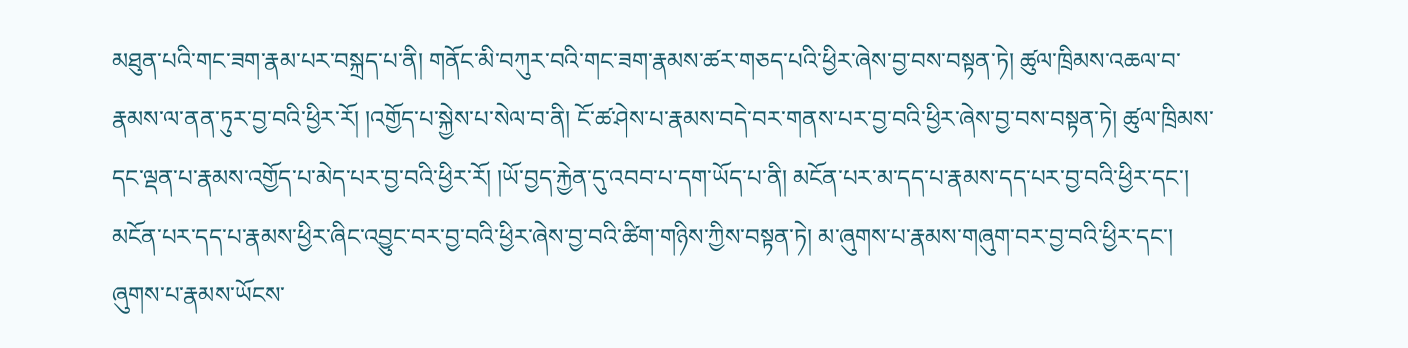མཐུན་པའི་གང་ཟག་རྣམ་པར་བསྐྲད་པ་ནི། གནོང་མི་བཀུར་བའི་གང་ཟག་རྣམས་ཚར་གཅད་པའི་ཕྱིར་ཞེས་བྱ་བས་བསྟན་ཏེ། ཚུལ་ཁྲིམས་འཆལ་བ་རྣམས་ལ་ནན་ཏུར་བྱ་བའི་ཕྱིར་རོ། །འགྱོད་པ་སྐྱེས་པ་སེལ་བ་ནི། ངོ་ཚ་ཤེས་པ་རྣམས་བདེ་བར་གནས་པར་བྱ་བའི་ཕྱིར་ཞེས་བྱ་བས་བསྟན་ཏེ། ཚུལ་ཁྲིམས་དང་ལྡན་པ་རྣམས་འགྱོད་པ་མེད་པར་བྱ་བའི་ཕྱིར་རོ། །ཡོ་བྱད་རྐྱེན་དུ་འབབ་པ་དག་ཡོད་པ་ནི། མངོན་པར་མ་དད་པ་རྣམས་དད་པར་བྱ་བའི་ཕྱིར་དང་། མངོན་པར་དད་པ་རྣམས་ཕྱིར་ཞིང་འབྱུང་བར་བྱ་བའི་ཕྱིར་ཞེས་བྱ་བའི་ཚིག་གཉིས་ཀྱིས་བསྟན་ཏེ། མ་ཞུགས་པ་རྣམས་གཞུག་བར་བྱ་བའི་ཕྱིར་དང་། ཞུགས་པ་རྣམས་ཡོངས་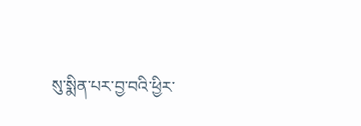སུ་སྨིན་པར་བྱ་བའི་ཕྱིར་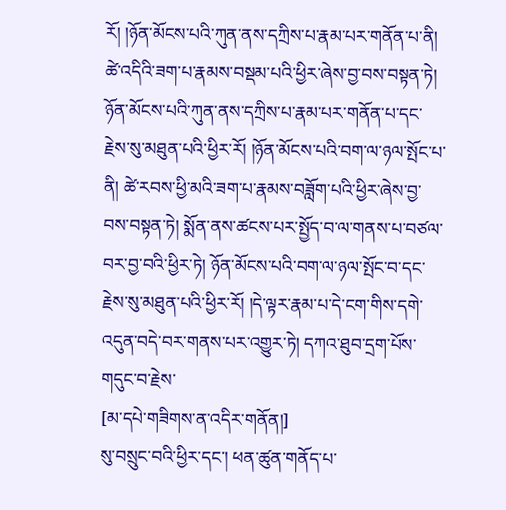རོ། །ཉོན་མོངས་པའི་ཀུན་ནས་དཀྲིས་པ་རྣམ་པར་གནོན་པ་ནི། ཚེ་འདིའི་ཟག་པ་རྣམས་བསྡམ་པའི་ཕྱིར་ཞེས་བྱ་བས་བསྟན་ཏེ། ཉོན་མོངས་པའི་ཀུན་ནས་དཀྲིས་པ་རྣམ་པར་གནོན་པ་དང་རྗེས་སུ་མཐུན་པའི་ཕྱིར་རོ། །ཉོན་མོངས་པའི་བག་ལ་ཉལ་སྤོང་པ་ནི། ཚེ་རབས་ཕྱི་མའི་ཟག་པ་རྣམས་བཟློག་པའི་ཕྱིར་ཞེས་བྱ་བས་བསྟན་ཏེ། སྨོན་ནས་ཚངས་པར་སྤྱོད་བ་ལ་གནས་པ་བཙལ་བར་བྱ་བའི་ཕྱིར་ཏེ། ཉོན་མོངས་པའི་བག་ལ་ཉལ་སྤོང་བ་དང་རྗེས་སུ་མཐུན་པའི་ཕྱིར་རོ། །དེ་ལྟར་རྣམ་པ་དེ་ངག་གིས་དགེ་འདུན་བདེ་བར་གནས་པར་འགྱུར་ཏེ། དཀའ་ཐུབ་དྲག་པོས་གདུང་བ་རྗེས་
[མ་དཔེ་གཟིགས་ན་འདིར་གནོན།]
སུ་བསྲུང་བའི་ཕྱིར་དང་། ཕན་ཚུན་གནོད་པ་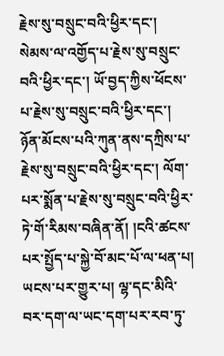རྗེས་སུ་བསྲུང་བའི་ཕྱིར་དང་། སེམས་ལ་འགྱོད་པ་རྗེས་སུ་བསྲུང་བའི་ཕྱིར་དང་། ཡོ་བྱད་ཀྱིས་ཕོངས་པ་རྗེས་སུ་བསྲུང་བའི་ཕྱིར་དང་། ཉོན་མོངས་པའི་ཀུན་ནས་དཀྲིས་པ་རྗེས་སུ་བསྲུང་བའི་ཕྱིར་དང་། ལོག་པར་སྨོན་པ་རྗེས་སུ་བསྲུང་བའི་ཕྱིར་ཏེ་གོ་རིམས་བཞིན་ནོ། །ངའི་ཚངས་པར་སྤྱོད་པ་སྐྱེ་བོ་མང་པོ་ལ་ཕན་པ། ཡངས་པར་གྱུར་པ། ལྷ་དང་མིའི་བར་དག་ལ་ཡང་དག་པར་རབ་ཏུ་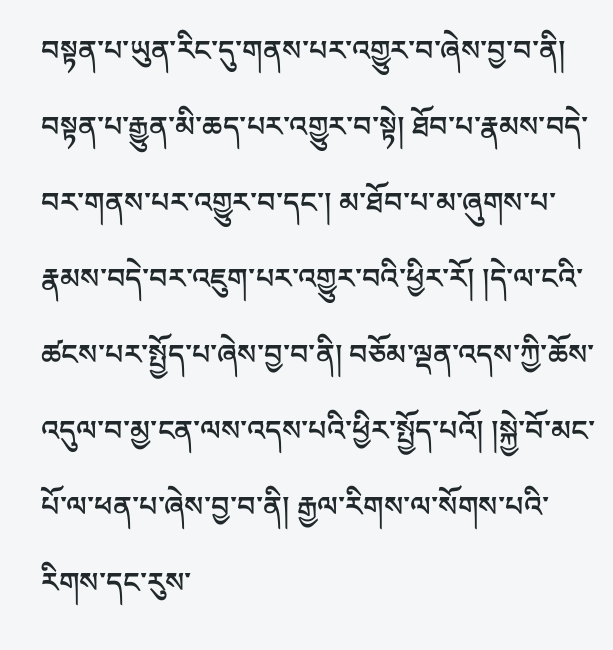བསྟན་པ་ཡུན་རིང་དུ་གནས་པར་འགྱུར་བ་ཞེས་བྱ་བ་ནི། བསྟན་པ་རྒྱུན་མི་ཆད་པར་འགྱུར་བ་སྟེ། ཐོབ་པ་རྣམས་བདེ་བར་གནས་པར་འགྱུར་བ་དང་། མ་ཐོབ་པ་མ་ཞུགས་པ་རྣམས་བདེ་བར་འཇུག་པར་འགྱུར་བའི་ཕྱིར་རོ། །དེ་ལ་ངའི་ཚངས་པར་སྤྱོད་པ་ཞེས་བྱ་བ་ནི། བཅོམ་ལྡན་འདས་ཀྱི་ཆོས་འདུལ་བ་མྱ་ངན་ལས་འདས་པའི་ཕྱིར་སྤྱོད་པའོ། །སྐྱེ་བོ་མང་པོ་ལ་ཕན་པ་ཞེས་བྱ་བ་ནི། རྒྱལ་རིགས་ལ་སོགས་པའི་རིགས་དང་རུས་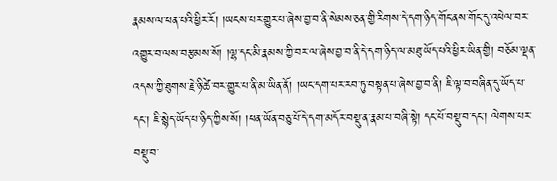རྣམས་ལ་ཕན་པའི་ཕྱིར་རོ། །ཡངས་པར་གྱུར་པ་ཞེས་བྱ་བ་ནི་སེམས་ཅན་གྱི་རིགས་དེ་དག་ཉིད་གོང་ནས་གོང་དུ་འཕེལ་བར་འགྱུར་བ་ལས་བརྩམས་སོ། །ལྷ་དང་མི་རྣམས་ཀྱི་བར་ལ་ཞེས་བྱ་བ་ནི་དེ་དག་ཉིད་ལ་མཐུ་ཡོད་པའི་ཕྱིར་ཡིན་གྱི། བཅོམ་ལྡན་འདས་ཀྱི་ཐུགས་རྗེ་ཉི་ཚེ་བར་གྱུར་པ་ནི་མ་ཡིན་ནོ། །ཡང་དག་པར་རབ་ཏུ་བསྟན་པ་ཞེས་བྱ་བ་ནི། ཇི་ལྟ་བ་བཞིན་དུ་ཡོད་པ་དང་། ཇི་སྙེད་ཡོད་པ་ཉིད་ཀྱིས་སོ། །ཕན་ཡོན་བཅུ་པོ་དེ་དག་མདོར་བསྡུ་ན་རྣམ་པ་བཞི་སྟེ། དང་པོ་བསྡུ་བ་དང་། ལེགས་པར་བསྡུ་བ་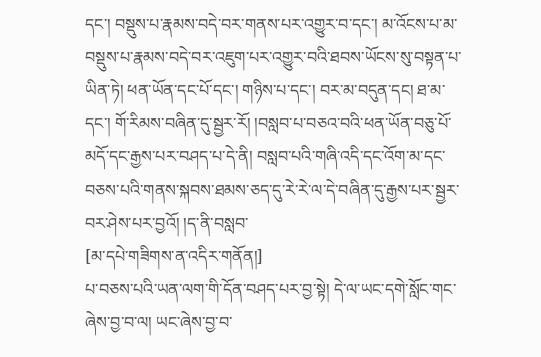དང་། བསྡུས་པ་རྣམས་བདེ་བར་གནས་པར་འགྱུར་བ་དང་། མ་འོངས་པ་མ་བསྡུས་པ་རྣམས་བདེ་བར་འཇུག་པར་འགྱུར་བའི་ཐབས་ཡོངས་སུ་བསྟན་པ་ཡིན་ཏེ། ཕན་ཡོན་དང་པོ་དང་། གཉིས་པ་དང་། བར་མ་བདུན་དང། ཐ་མ་དང་། གོ་རིམས་བཞིན་དུ་སྦྱར་རོ། །བསླབ་པ་བཅའ་བའི་ཕན་ཡོན་བཅུ་པོ་མདོ་དང་རྒྱས་པར་བཤད་པ་དེ་ནི། བསླབ་པའི་གཞི་འདི་དང་འོག་མ་དང་བཅས་པའི་གནས་སྐབས་ཐམས་ཅད་དུ་རེ་རེ་ལ་དེ་བཞིན་དུ་རྒྱས་པར་སྦྱར་བར་ཤེས་པར་བྱའོ། །ད་ནི་བསླབ་
[མ་དཔེ་གཟིགས་ན་འདིར་གནོན།]
པ་བཅས་པའི་ཡན་ལག་གི་དོན་བཤད་པར་བྱ་སྟེ། དེ་ལ་ཡང་དགེ་སློང་གང་ཞེས་བྱ་བ་ལ། ཡང་ཞེས་བྱ་བ་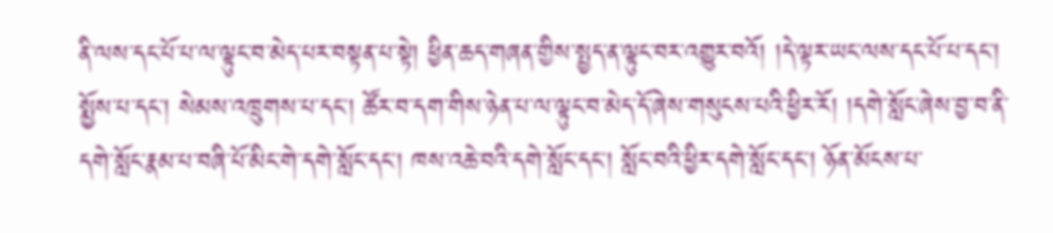ནི་ལས་དང་པོ་པ་ལ་ལྟུང་བ་མེད་པར་བསྟན་པ་སྟེ། ཕྱིན་ཆད་གཞན་གྱིས་སྤྱད་ན་ལྟུང་བར་འགྱུར་བའོ། །དེ་ལྟར་ཡང་ལས་དང་པོ་པ་དང་། སྨྱོས་པ་དང་། སེམས་འཁྲུགས་པ་དང་། ཚོར་བ་དག་གིས་ཉེན་པ་ལ་ལྟུང་བ་མེད་དོ་ཞེས་གསུངས་པའི་ཕྱིར་རོ། །དགེ་སློང་ཞེས་བྱ་བ་ནི་དགེ་སློང་རྣམ་པ་བཞི་པོ་མིང་གེ་དགེ་སློང་དང་། ཁས་འཆེ་བའི་དགེ་སློང་དང་། སློང་བའི་ཕྱིར་དགེ་སློང་དང་། ཉོན་མོངས་པ་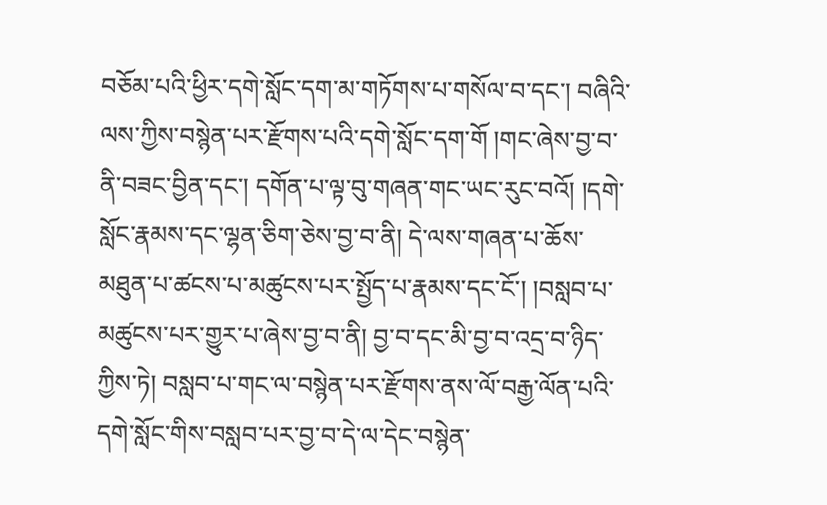བཅོམ་པའི་ཕྱིར་དགེ་སློང་དག་མ་གཏོགས་པ་གསོལ་བ་དང་། བཞིའི་ལས་ཀྱིས་བསྙེན་པར་རྫོགས་པའི་དགེ་སློང་དག་གོ །གང་ཞེས་བྱ་བ་ནི་བཟང་བྱིན་དང་། དགོན་པ་ལྟ་བུ་གཞན་གང་ཡང་རུང་བའོ། །དགེ་སློང་རྣམས་དང་ལྷན་ཅིག་ཅེས་བྱ་བ་ནི། དེ་ལས་གཞན་པ་ཆོས་མཐུན་པ་ཚངས་པ་མཚུངས་པར་སྤྱོད་པ་རྣམས་དང་ངོ་། །བསླབ་པ་མཚུངས་པར་གྱུར་པ་ཞེས་བྱ་བ་ནི། བྱ་བ་དང་མི་བྱ་བ་འདྲ་བ་ཉིད་ཀྱིས་ཏེ། བསླབ་པ་གང་ལ་བསྙེན་པར་རྫོགས་ནས་ལོ་བརྒྱ་ལོན་པའི་དགེ་སློང་གིས་བསླབ་པར་བྱ་བ་དེ་ལ་དེང་བསྙེན་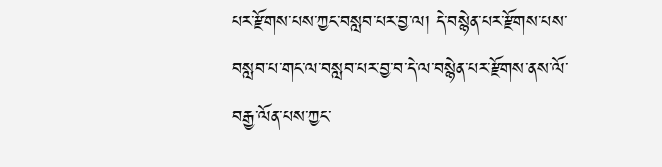པར་རྫོགས་པས་ཀྱང་བསླབ་པར་བྱ་ལ། དེ་བསྙེན་པར་རྫོགས་པས་བསླབ་པ་གང་ལ་བསླབ་པར་བྱ་བ་དེ་ལ་བསྙེན་པར་རྫོགས་ནས་ལོ་བརྒྱ་ལོན་པས་ཀྱང་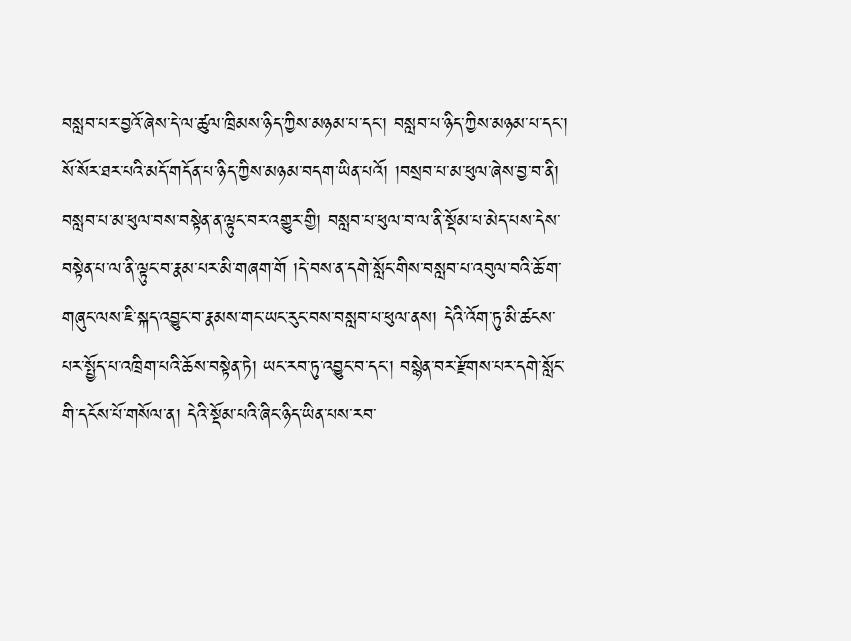བསླབ་པར་བྱའོ་ཞེས་དེ་ལ་ཚུལ་ཁྲིམས་ཉིད་ཀྱིས་མཉམ་པ་དང་། བསླབ་པ་ཉིད་ཀྱིས་མཉམ་པ་དང་། སོ་སོར་ཐར་པའི་མདོ་གདོན་པ་ཉིད་ཀྱིས་མཉམ་བདག་ཡིན་པའོ། །བསྲབ་པ་མ་ཕུལ་ཞེས་བྱ་བ་ནི། བསླབ་པ་མ་ཕུལ་བས་བསྟེན་ན་ལྟུང་བར་འགྱུར་གྱི། བསླབ་པ་ཕུལ་བ་ལ་ནི་སྡོམ་པ་མེད་པས་དེས་བསྟེན་པ་ལ་ནི་ལྟུང་བ་རྣམ་པར་མི་གཞག་གོ །དེ་བས་ན་དགེ་སློང་གིས་བསླབ་པ་འབུལ་བའི་ཆོ་ག་གཞུང་ལས་ཇི་སྐད་འབྱུང་བ་རྣམས་གང་ཡང་རུང་བས་བསླབ་པ་ཕུལ་ནས། དེའི་འོག་ཏུ་མི་ཚངས་པར་སྤྱོད་པ་འཁྲིག་པའི་ཆོས་བསྟེན་ཏེ། ཡང་རབ་ཏུ་འབྱུང་བ་དང་། བསྙེན་བར་རྫོགས་པར་དགེ་སློང་གི་དངོས་པོ་གསོལ་ན། དེའི་སྡོམ་པའི་ཞིང་ཉིད་ཡིན་པས་རབ་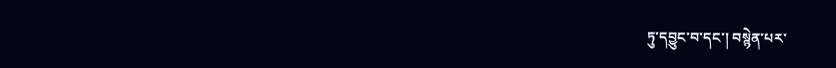ཏུ་དབྱུང་བ་དང་། བསྙེན་པར་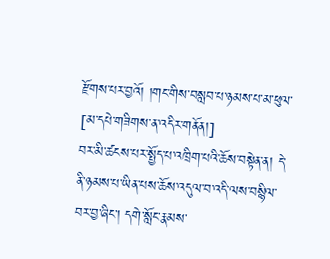རྫོགས་པར་བྱའོ། །གང་གིས་བསླབ་པ་ཉམས་པ་མ་ཕུལ་
[མ་དཔེ་གཟིགས་ན་འདིར་གནོན།]
བར་མི་ཚངས་པར་སྤྱོད་པ་འཁྲིག་པའི་ཆོས་བསྟེན་ན། དེ་ནི་ཉམས་པ་ཡིན་པས་ཆོས་འདུལ་བ་འདི་ལས་བསྙིལ་བར་བྱ་ཞིང་། དགེ་སློང་རྣམས་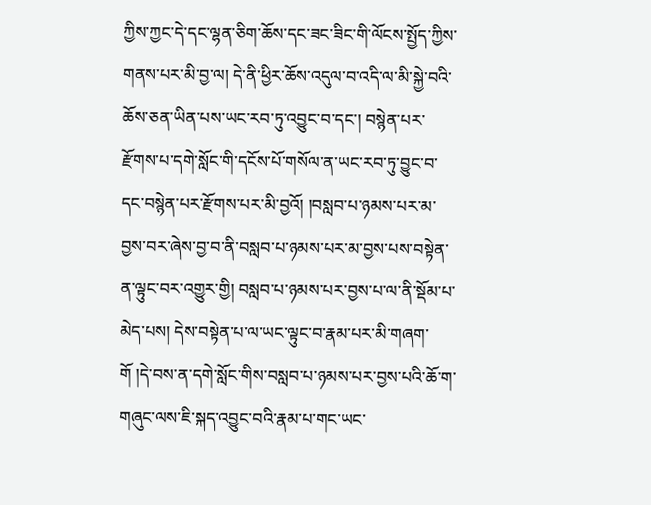ཀྱིས་ཀྱང་དེ་དང་ལྷན་ཅིག་ཆོས་དང་ཟང་ཟིང་གི་ལོངས་སྤྱོད་ཀྱིས་གནས་པར་མི་བྱ་ལ། དེ་ནི་ཕྱིར་ཆོས་འདུལ་བ་འདི་ལ་མི་སྐྱེ་བའི་ཆོས་ཅན་ཡིན་པས་ཡང་རབ་ཏུ་འབྱུང་བ་དང་། བསྙེན་པར་རྫོགས་པ་དགེ་སློང་གི་དངོས་པོ་གསོལ་ན་ཡང་རབ་ཏུ་བྱུང་བ་དང་བསྙེན་པར་རྫོགས་པར་མི་བྱའོ། །བསླབ་པ་ཉམས་པར་མ་བྱས་བར་ཞེས་བྱ་བ་ནི་བསླབ་པ་ཉམས་པར་མ་བྱས་པས་བསྟེན་ན་ལྟུང་བར་འགྱུར་གྱི། བསླབ་པ་ཉམས་པར་བྱས་པ་ལ་ནི་སྡོམ་པ་མེད་པས། དེས་བསྟེན་པ་ལ་ཡང་ལྟུང་བ་རྣམ་པར་མི་གཞག་གོ །དེ་བས་ན་དགེ་སློང་གིས་བསླབ་པ་ཉམས་པར་བྱས་པའི་ཆོ་ག་གཞུང་ལས་ཇི་སྐད་འབྱུང་བའི་རྣམ་པ་གང་ཡང་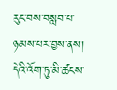རུང་བས་བསླབ་པ་ཉམས་པར་བྱས་ནས། དེའི་འོག་ཏུ་མི་ཚངས་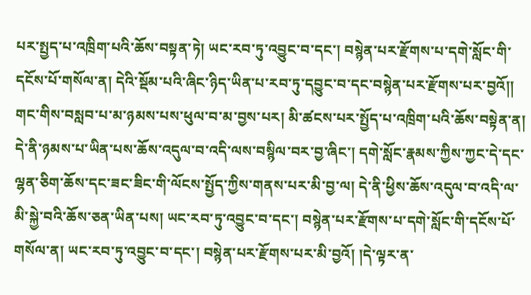པར་སྤྱད་པ་འཁྲིག་པའི་ཆོས་བསྟན་ཏེ། ཡང་རབ་ཏུ་འབྱུང་བ་དང་། བསྙེན་པར་རྫོགས་པ་དགེ་སློང་གི་དངོས་པོ་གསོལ་ན། དེའི་སྡོམ་པའི་ཞིང་ཉིད་ཡིན་པ་རབ་ཏུ་དབྱུང་བ་དང་བསྙེན་པར་རྫོགས་པར་བྱའོ།། གང་གིས་བསླབ་པ་མ་ཉམས་པས་ཕུལ་བ་མ་བྱས་པར། མི་ཚངས་པར་སྤྱོད་པ་འཁྲིག་པའི་ཆོས་བསྟེན་ན། དེ་ནི་ཉམས་པ་ཡིན་པས་ཆོས་འདུལ་བ་འདི་ལས་བསྙིལ་བར་བྱ་ཞིང་། དགེ་སློང་རྣམས་ཀྱིས་ཀྱང་དེ་དང་ལྷན་ཅིག་ཆོས་དང་ཟང་ཟིང་གི་ལོངས་སྤྱོད་ཀྱིས་གནས་པར་མི་བྱ་ལ། དེ་ནི་ཕྱིས་ཆོས་འདུལ་བ་འདི་ལ་མི་སྐྱེ་བའི་ཆོས་ཅན་ཡིན་པས། ཡང་རབ་ཏུ་འབྱུང་བ་དང་། བསྙེན་པར་རྫོགས་པ་དགེ་སློང་གི་དངོས་པོ་གསོལ་ན། ཡང་རབ་ཏུ་འབྱུང་བ་དང་། བསྙེན་པར་རྫོགས་པར་མི་བྱའོ། །དེ་ལྟར་ན་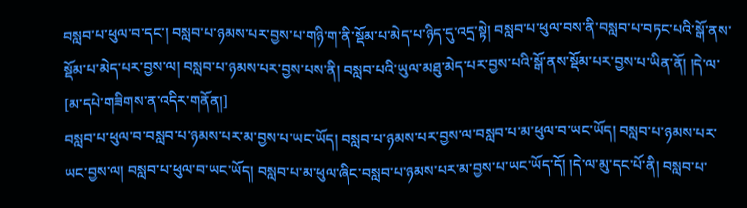བསླབ་པ་ཕུལ་བ་དང་། བསླབ་པ་ཉམས་པར་བྱས་པ་གཉི་ག་ནི་སྡོམ་པ་མེད་པ་ཉིད་དུ་འདྲ་སྟེ། བསླབ་པ་ཕུལ་བས་ནི་བསླབ་པ་བཏང་པའི་སྒོ་ནས་སྡོམ་པ་མེད་པར་བྱས་ལ། བསླབ་པ་ཉམས་པར་བྱས་པས་ནི། བསླབ་པའི་ཡུལ་མཐུ་མེད་པར་བྱས་པའི་སྒོ་ནས་སྡོམ་པར་བྱས་པ་ཡིན་ནོ། །དེ་ལ་
[མ་དཔེ་གཟིགས་ན་འདིར་གནོན།]
བསླབ་པ་ཕུལ་བ་བསླབ་པ་ཉམས་པར་མ་བྱས་པ་ཡང་ཡོད། བསླབ་པ་ཉམས་པར་བྱས་ལ་བསླབ་པ་མ་ཕུལ་བ་ཡང་ཡོད། བསླབ་པ་ཉམས་པར་ཡང་བྱས་ལ། བསླབ་པ་ཕུལ་བ་ཡང་ཡོད། བསླབ་པ་མ་ཕུལ་ཞིང་བསླབ་པ་ཉམས་པར་མ་བྱས་པ་ཡང་ཡོད་དོ། །དེ་ལ་མུ་དང་པོ་ནི། བསླབ་པ་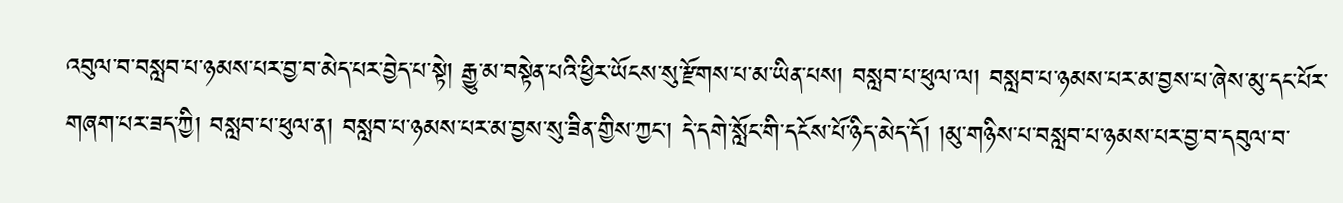འབུལ་བ་བསླབ་པ་ཉམས་པར་བྱ་བ་མེད་པར་བྱེད་པ་སྟེ། རྒྱུ་མ་བསྟེན་པའི་ཕྱིར་ཡོངས་སུ་རྫོགས་པ་མ་ཡིན་པས། བསླབ་པ་ཕུལ་ལ། བསླབ་པ་ཉམས་པར་མ་བྱས་པ་ཞེས་མུ་དང་པོར་གཞག་པར་ཟད་ཀྱི། བསླབ་པ་ཕུལ་ན། བསླབ་པ་ཉམས་པར་མ་བྱས་སུ་ཟིན་གྱིས་ཀྱང་། དེ་དགེ་སློང་གི་དངོས་པོ་ཉིད་མེད་དོ། །མུ་གཉིས་པ་བསླབ་པ་ཉམས་པར་བྱ་བ་དབུལ་བ་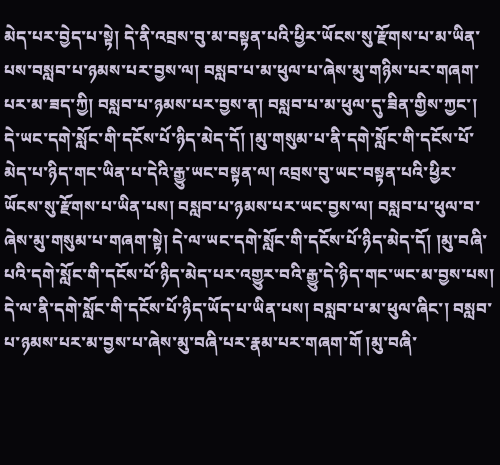མེད་པར་བྱེད་པ་སྟེ། དེ་ནི་འབྲས་བུ་མ་བསྟན་པའི་ཕྱིར་ཡོངས་སུ་རྫོགས་པ་མ་ཡིན་པས་བསླབ་པ་ཉམས་པར་བྱས་ལ། བསླབ་པ་མ་ཕུལ་པ་ཞེས་མུ་གཉིས་པར་གཞག་པར་མ་ཟད་ཀྱི། བསླབ་པ་ཉམས་པར་བྱས་ན། བསླབ་པ་མ་ཕུལ་དུ་ཟིན་གྱིས་ཀྱང་། དེ་ཡང་དགེ་སློང་གི་དངོས་པོ་ཉིད་མེད་དོ། །མུ་གསུམ་པ་ནི་དགེ་སློང་གི་དངོས་པོ་མེད་པ་ཉིད་གང་ཡིན་པ་དེའི་རྒྱུ་ཡང་བསྟན་ལ། འབྲས་བུ་ཡང་བསྟན་པའི་ཕྱིར་ཡོངས་སུ་རྫོགས་པ་ཡིན་པས། བསླབ་པ་ཉམས་པར་ཡང་བྱས་ལ། བསླབ་པ་ཕུལ་བ་ཞེས་མུ་གསུམ་པ་གཞག་སྟེ། དེ་ལ་ཡང་དགེ་སློང་གི་དངོས་པོ་ཉིད་མེད་དོ། །མུ་བཞི་པའི་དགེ་སློང་གི་དངོས་པོ་ཉིད་མེད་པར་འགྱུར་བའི་རྒྱུ་དེ་ཉིད་གང་ཡང་མ་བྱས་པས། དེ་ལ་ནི་དགེ་སློང་གི་དངོས་པོ་ཉིད་ཡོད་པ་ཡིན་པས། བསླབ་པ་མ་ཕུལ་ཞིང་། བསླབ་པ་ཉམས་པར་མ་བྱས་པ་ཞེས་མུ་བཞི་པར་རྣམ་པར་གཞག་གོ །མུ་བཞི་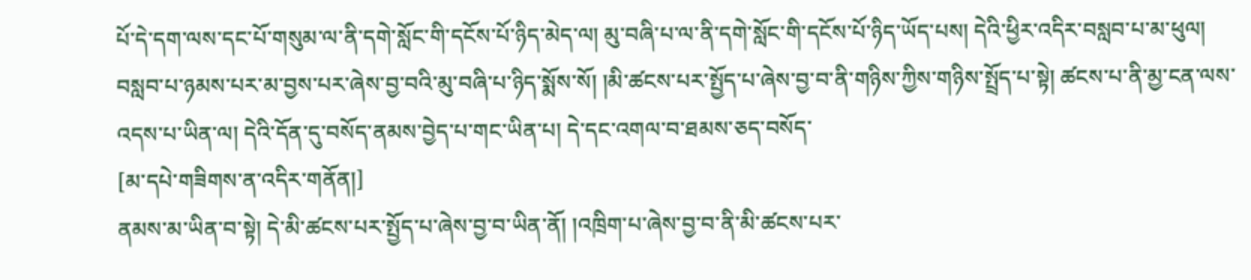པོ་དེ་དག་ལས་དང་པོ་གསུམ་ལ་ནི་དགེ་སློང་གི་དངོས་པོ་ཉིད་མེད་ལ། མུ་བཞི་པ་ལ་ནི་དགེ་སློང་གི་དངོས་པོ་ཉིད་ཡོད་པས། དེའི་ཕྱིར་འདིར་བསླབ་པ་མ་ཕུལ། བསླབ་པ་ཉམས་པར་མ་བྱས་པར་ཞེས་བྱ་བའི་མུ་བཞི་པ་ཉིད་སྨོས་སོ། །མི་ཚངས་པར་སྤྱོད་པ་ཞེས་བྱ་བ་ནི་གཉིས་ཀྱིས་གཉིས་སྤྲོད་པ་སྟེ། ཚངས་པ་ནི་མྱ་ངན་ལས་འདས་པ་ཡིན་ལ། དེའི་དོན་དུ་བསོད་ནམས་བྱེད་པ་གང་ཡིན་པ། དེ་དང་འགལ་བ་ཐམས་ཅད་བསོད་
[མ་དཔེ་གཟིགས་ན་འདིར་གནོན།]
ནམས་མ་ཡིན་བ་སྟེ། དེ་མི་ཚངས་པར་སྤྱོད་པ་ཞེས་བྱ་བ་ཡིན་ནོ། །འཁྲིག་པ་ཞེས་བྱ་བ་ནི་མི་ཚངས་པར་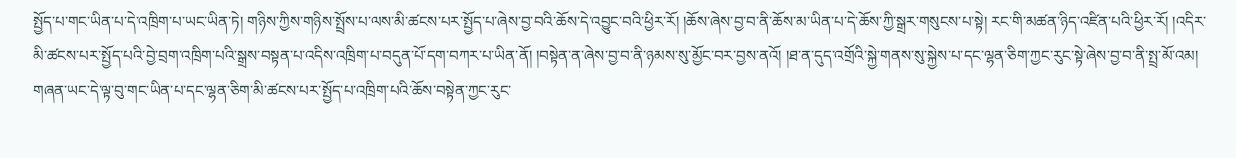སྤྱོད་པ་གང་ཡིན་པ་དེ་འཁྲིག་པ་ཡང་ཡིན་ཏེ། གཉིས་ཀྱིས་གཉིས་སྤྲོས་པ་ལས་མི་ཚངས་པར་སྤྱོད་པ་ཞེས་བྱ་བའི་ཆོས་དེ་འབྱུང་བའི་ཕྱིར་རོ། །ཆོས་ཞེས་བྱ་བ་ནི་ཆོས་མ་ཡིན་པ་དེ་ཆོས་ཀྱི་སྒྲར་གསུངས་པ་སྟེ། རང་གི་མཚན་ཉིད་འཛིན་པའི་ཕྱིར་རོ། །འདིར་མི་ཚངས་པར་སྤྱོད་པའི་བྱེ་བྲག་འཁྲིག་པའི་སྒྲས་བསྟན་པ་འདིས་འཁྲིག་པ་བདུན་པོ་དག་བཀར་པ་ཡིན་ནོ། །བསྟེན་ན་ཞེས་བྱ་བ་ནི་ཉམས་སུ་མྱོང་བར་བྱས་ནའོ། །ཐ་ན་དུད་འགྲོའི་སྐྱེ་གནས་སུ་སྐྱེས་པ་དང་ལྷན་ཅིག་ཀྱང་རུང་སྟེ་ཞེས་བྱ་བ་ནི་སྤྲ་མོ་འམ། གཞན་ཡང་དེ་ལྟ་བུ་གང་ཡིན་པ་དང་ལྷན་ཅིག་མི་ཚངས་པར་སྤྱོད་པ་འཁྲིག་པའི་ཆོས་བསྟེན་ཀྱང་རུང་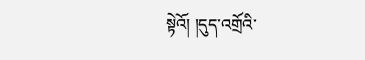སྟེའོ། །དུད་འགྲོའི་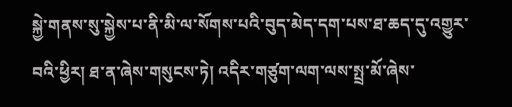སྐྱེ་གནས་སུ་སྐྱེས་པ་ནི་མི་ལ་སོགས་པའི་བུད་མེད་དག་པས་ཐ་ཆད་དུ་འགྱུར་བའི་ཕྱིར། ཐ་ན་ཞེས་གསུངས་ཏེ། འདིར་གཙུག་ལག་ལས་སྤྲ་མོ་ཞེས་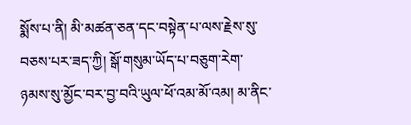སྨོས་པ་ནི། མི་མཚན་ཅན་དང་བསྟེན་པ་ལས་རྗེས་སུ་བཅས་པར་ཟད་ཀྱི། སྒོ་གསུམ་ཡོད་པ་བཅུག་རེག་ཉམས་སུ་མྱོང་བར་བྱ་བའི་ཡུལ་ཕོ་འམ་མོ་འམ། མ་ནིང་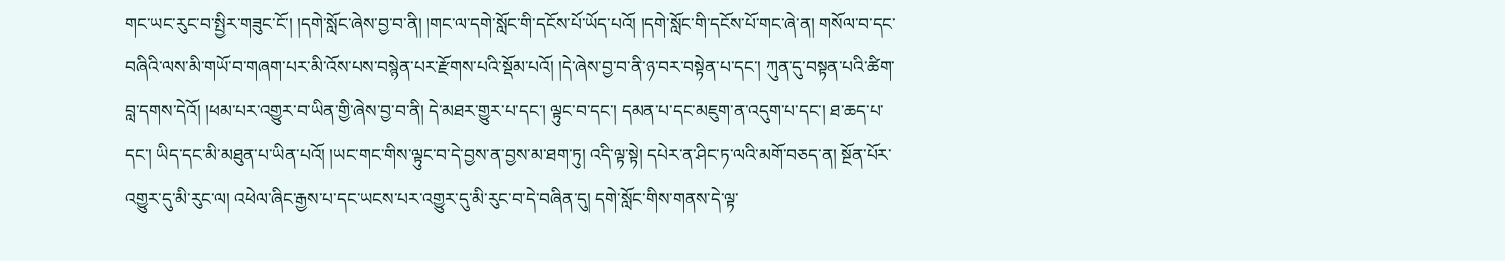གང་ཡང་རུང་བ་སྤྱིར་གཟུང་ངོ་། །དགེ་སློང་ཞེས་བྱ་བ་ནི། །གང་ལ་དགེ་སློང་གི་དངོས་པོ་ཡོད་པའོ། །དགེ་སློང་གི་དངོས་པོ་གང་ཞེ་ན། གསོལ་བ་དང་བཞིའི་ལས་མི་གཡོ་བ་གཞག་པར་མི་འོས་པས་བསྙེན་པར་རྫོགས་པའི་སྡོམ་པའོ། །དེ་ཞེས་བྱ་བ་ནི་ཉ་བར་བསྟེན་པ་དང་། ཀུན་དུ་བསྟན་པའི་ཚིག་བླ་དགས་དེའོ། །ཕམ་པར་འགྱུར་བ་ཡིན་གྱི་ཞེས་བྱ་བ་ནི། དེ་མཐར་གྱུར་པ་དང་། ལྟུང་བ་དང་། དམན་པ་དང་མཇུག་ན་འདུག་པ་དང་། ཐ་ཆད་པ་དང་། ཡིད་དང་མི་མཐུན་པ་ཡིན་པའོ། །ཡང་གང་གིས་ལྟུང་བ་དེ་བྱས་ན་བྱས་མ་ཐག་ཏུ། འདི་ལྟ་སྟེ། དཔེར་ན་ཤིང་ཏ་ལའི་མགོ་བཅད་ན། སྔོན་པོར་འགྱུར་དུ་མི་རུང་ལ། འཕེལ་ཞིང་རྒྱས་པ་དང་ཡངས་པར་འགྱུར་དུ་མི་རུང་བ་དེ་བཞིན་དུ། དགེ་སློང་གིས་གནས་དེ་ལྟ་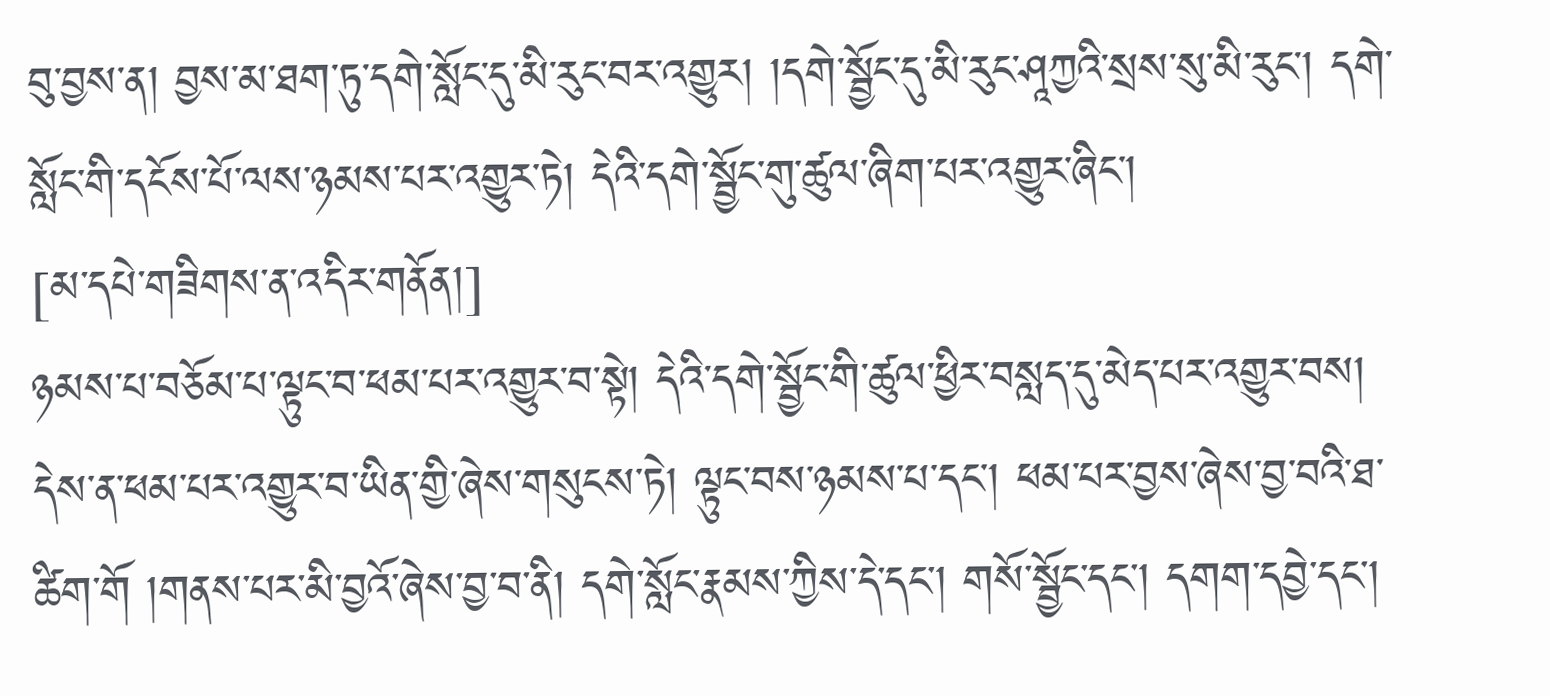བུ་བྱས་ན། བྱས་མ་ཐག་ཏུ་དགེ་སློང་དུ་མི་རུང་བར་འགྱུར། །དགེ་སྦྱོང་དུ་མི་རུང་ཤཱཀྱའི་སྲས་སུ་མི་རུང་། དགེ་སློང་གི་དངོས་པོ་ལས་ཉམས་པར་འགྱུར་ཏེ། དེའི་དགེ་སྦྱོང་གུ་ཚུལ་ཞིག་པར་འགྱུར་ཞིང་།
[མ་དཔེ་གཟིགས་ན་འདིར་གནོན།]
ཉམས་པ་བཅོམ་པ་ལྟུང་བ་ཕམ་པར་འགྱུར་བ་སྟེ། དེའི་དགེ་སྦྱོང་གི་ཚུལ་ཕྱིར་བསླད་དུ་མེད་པར་འགྱུར་བས། དེས་ན་ཕམ་པར་འགྱུར་བ་ཡིན་གྱི་ཞེས་གསུངས་ཏེ། ལྟུང་བས་ཉམས་པ་དང་། ཕམ་པར་བྱས་ཞེས་བྱ་བའི་ཐ་ཚིག་གོ །གནས་པར་མི་བྱའོ་ཞེས་བྱ་བ་ནི། དགེ་སློང་རྣམས་ཀྱིས་དེ་དང་། གསོ་སྦྱོང་དང་། དགག་དབྱེ་དང་།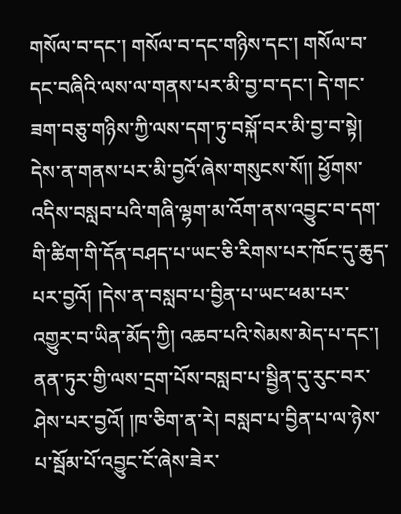གསོལ་བ་དང་། གསོལ་བ་དང་གཉིས་དང་། གསོལ་བ་དང་བཞིའི་ལས་ལ་གནས་པར་མི་བྱ་བ་དང་། དེ་གང་ཟག་བཅུ་གཉིས་ཀྱི་ལས་དག་ཏུ་བསྐོ་བར་མི་བྱ་བ་སྟེ། དེས་ན་གནས་པར་མི་བྱའོ་ཞེས་གསུངས་སོ།། ཕྱོགས་འདིས་བསླབ་པའི་གཞི་ལྷག་མ་འོག་ནས་འབྱུང་བ་དག་གི་ཚིག་གི་དོན་བཤད་པ་ཡང་ཅི་རིགས་པར་ཁོང་དུ་ཆུད་པར་བྱའོ། །དེས་ན་བསླབ་པ་བྱིན་པ་ཡང་ཕམ་པར་འགྱུར་བ་ཡིན་མོད་ཀྱི། འཆབ་པའི་སེམས་མེད་པ་དང་། ནན་ཏུར་གྱི་ལས་དྲག་པོས་བསླབ་པ་སྦྱིན་དུ་རུང་བར་ཤེས་པར་བྱའོ། །ཁ་ཅིག་ན་རེ། བསླབ་པ་བྱིན་པ་ལ་ཉེས་པ་སྦོམ་པོ་འབྱུང་ངོ་ཞེས་ཟེར་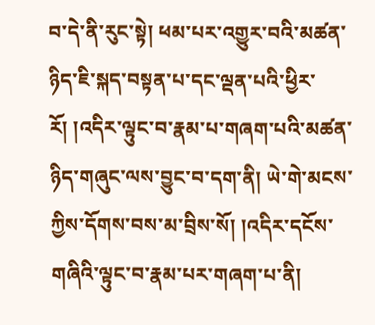བ་དེ་ནི་རུང་སྟེ། ཕམ་པར་འགྱུར་བའི་མཚན་ཉིད་ཇི་སྐད་བསྟན་པ་དང་ལྡན་པའི་ཕྱིར་རོ། །འདིར་ལྟུང་བ་རྣམ་པ་གཞག་པའི་མཚན་ཉིད་གཞུང་ལས་བྱུང་བ་དག་ནི། ཡེ་གེ་མངས་ཀྱིས་དོགས་བས་མ་བྲིས་སོ། །འདིར་དངོས་གཞིའི་ལྟུང་བ་རྣམ་པར་གཞག་པ་ནི།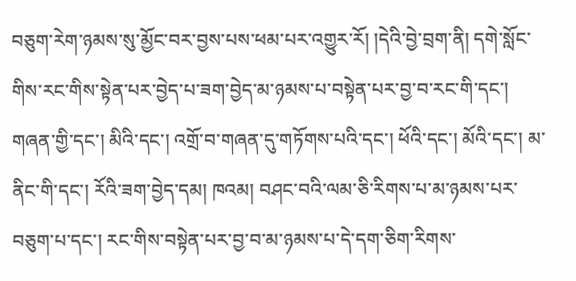བཅུག་རེག་ཉམས་སུ་མྱོང་བར་བྱས་པས་ཕམ་པར་འགྱུར་རོ། །དེའི་བྱེ་བྲག་ནི། དགེ་སློང་གིས་རང་གིས་སྟེན་པར་བྱེད་པ་ཟག་བྱེད་མ་ཉམས་པ་བསྟེན་པར་བྱ་བ་རང་གི་དང་། གཞན་གྱི་དང་། མིའི་དང་། འགྲོ་བ་གཞན་དུ་གཏོགས་པའི་དང་། ཕོའི་དང་། མོའི་དང་། མ་ནིང་གི་དང་། རོའི་ཟག་བྱེད་དམ། ཁའམ། བཤང་བའི་ལམ་ཅི་རིགས་པ་མ་ཉམས་པར་བཅུག་པ་དང་། རང་གིས་བསྟེན་པར་བྱ་བ་མ་ཉམས་པ་དེ་དག་ཅིག་རིགས་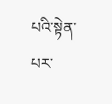པའི་སྟེན་པར་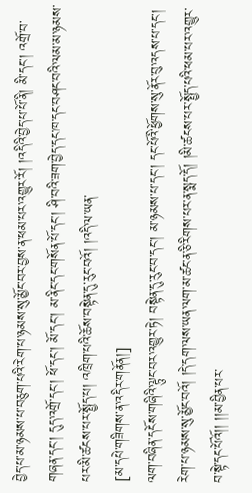བྱེད་པ་མ་ཉམས་པ་བཅུག་པའི་རེག་པ་ཉམས་སུ་མྱོང་བར་བྱས་ན་ཕམ་པར་འགྱུར་རོ། །འདིའི་བྱེད་པ་པོ་ནི། མི་དང་། འགྲོ་བ་གཞན་དང་། དུད་འགྲོ་དང་། ཕོ་དང་། མོ་དང་། མ་ནིང་དང་གསོན་པོ་དང་། ཤི་བའི་ཟག་བྱེད་དང་ཁ་དང་བཤང་བའི་ལམ་མ་ཉམས་པར་མི་ཚངས་པར་སྤྱོད་པ། འཁྲིག་པའི་ཆོས་བསྟེན་དུ་རུང་བའོ། །འདི་ལ་ཡན་
[མ་དཔེ་གཟིགས་ན་འདིར་གནོན།]
ལག་བཞིན་དངོས་གཞིའི་ལྟུང་བར་འགྱུར་ཏེ། བསྟེན་དུ་རུང་བ་དང་། མ་ཉམས་པ་དང་། དང་པོའི་ཕྱོགས་སུ་ནོར་བུ་འདས་པ་དང་། རེག་པ་ཉམས་སུ་མྱོང་བའོ། །དེ་དག་ལས་ཡན་ལག་མ་ཚང་ན་ཅི་རིགས་པར་ན་སྨད་དོ། །མི་ཚངས་པར་སྤྱོད་པའི་ཕམ་པར་འགྱུར་བ་སྟེ་དང་པོའོ།། །།མ་བྱིན་པར་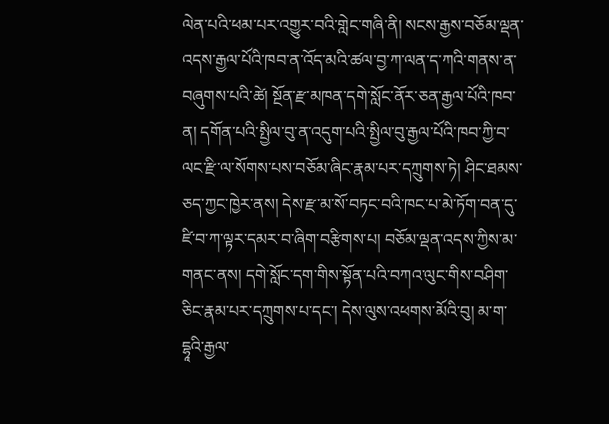ལེན་པའི་ཕམ་པར་འགྱུར་བའི་གླེང་གཞི་ནི། སངས་རྒྱས་བཅོམ་ལྡན་འདས་རྒྱལ་པོའི་ཁབ་ན་འོད་མའི་ཚལ་བྱ་ཀ་ལན་ད་ཀའི་གནས་ན་བཞུགས་པའི་ཚེ། སྔོན་རྫ་མཁན་དགེ་སློང་ནོར་ཅན་རྒྱལ་པོའི་ཁབ་ན། དགོན་པའི་སྤྱིལ་བུ་ན་འདུག་པའི་སྤྱིལ་བུ་རྒྱལ་པོའི་ཁབ་ཀྱི་བ་ལང་རྫི་ལ་སོགས་པས་བཅོམ་ཞིང་རྣམ་པར་དཀྲུགས་ཏེ། ཤིང་ཐམས་ཅད་ཀྱང་ཁྱེར་ནས། དེས་རྫ་མ་སོ་བཏང་བའི་ཁང་པ་མེ་ཏོག་བན་དུ་ཛི་བ་ཀ་ལྟར་དམར་བ་ཞིག་བརྩིགས་པ། བཅོམ་ལྡན་འདས་ཀྱིས་མ་གནང་ནས། དགེ་སློང་དག་གིས་སྟོན་པའི་བཀའ་ལུང་གིས་བཤིག་ཅིང་རྣམ་པར་དཀྲུགས་པ་དང་། དེས་ལུས་འཕགས་མོའི་བུ། མ་ག་དྷཱའི་རྒྱལ་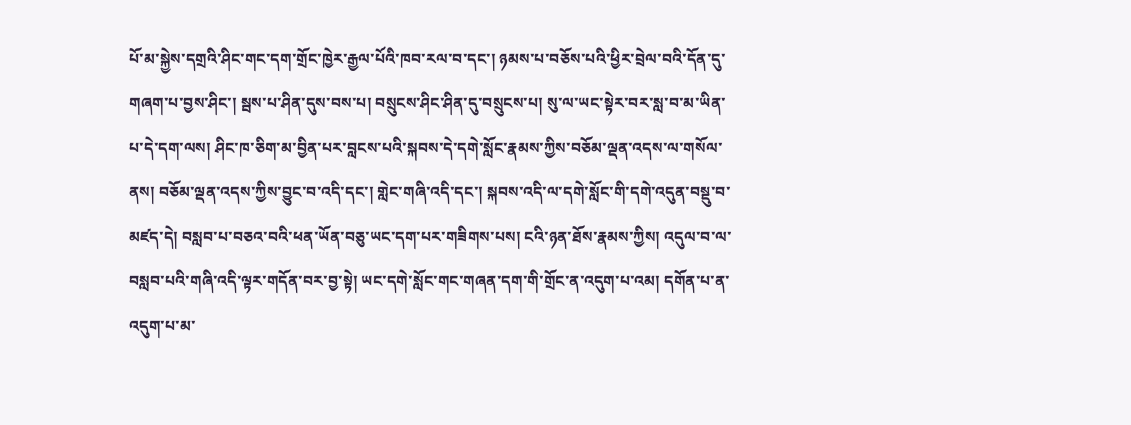པོ་མ་སྐྱེས་དགྲའི་ཤིང་གང་དག་གྲོང་ཁྱེར་རྒྱལ་པོའི་ཁབ་རལ་བ་དང་། ཉམས་པ་བཅོས་པའི་ཕྱིར་བྲེལ་བའི་དོན་དུ་གཞག་པ་བྱས་ཤིང་། སྦས་པ་ཤིན་དུས་བས་པ། བསྲུངས་ཤིང་ཤིན་དུ་བསྲུངས་པ། སུ་ལ་ཡང་སྟེར་བར་སླ་བ་མ་ཡིན་པ་དེ་དག་ལས། ཤིང་ཁ་ཅིག་མ་བྱིན་པར་བླངས་པའི་སྐབས་དེ་དགེ་སློང་རྣམས་ཀྱིས་བཅོམ་ལྡན་འདས་ལ་གསོལ་ནས། བཅོམ་ལྡན་འདས་ཀྱིས་བྱུང་བ་འདི་དང་། གླེང་གཞི་འདི་དང་། སྐབས་འདི་ལ་དགེ་སློང་གི་དགེ་འདུན་བསྡུ་བ་མཛད་དེ། བསླབ་པ་བཅའ་བའི་ཕན་ཡོན་བཅུ་ཡང་དག་པར་གཟིགས་པས། ངའི་ཉན་ཐོས་རྣམས་ཀྱིས། འདུལ་བ་ལ་བསླབ་པའི་གཞི་འདི་ལྟར་གདོན་བར་བྱ་སྟེ། ཡང་དགེ་སློང་གང་གཞན་དག་གི་གྲོང་ན་འདུག་པ་འམ། དགོན་པ་ན་འདུག་པ་མ་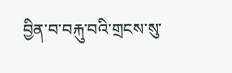བྱིན་བ་བརྐུ་བའི་གྲངས་སུ་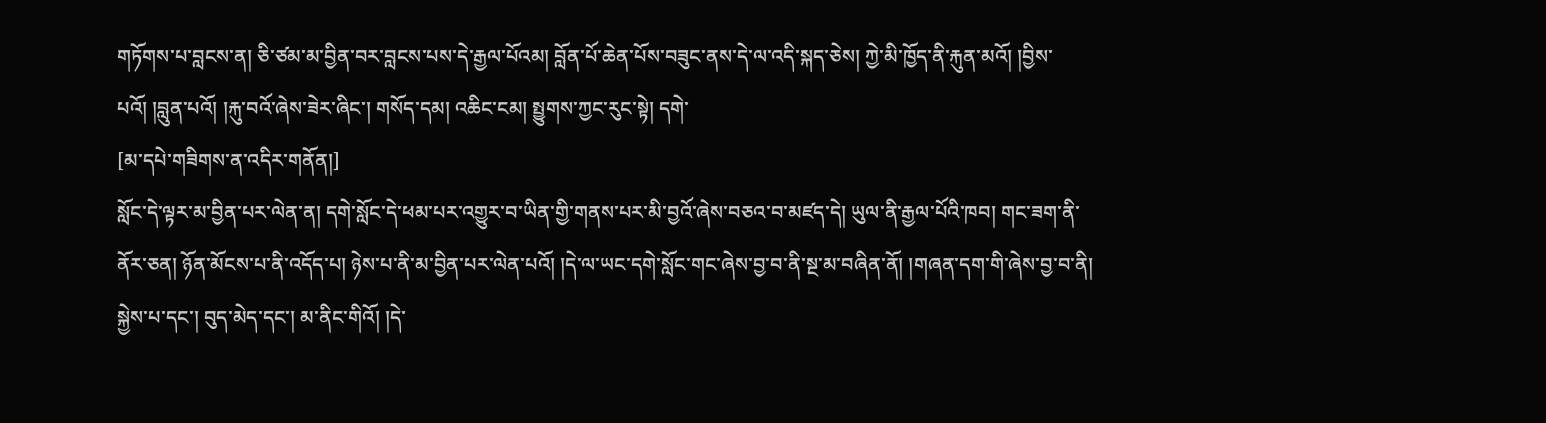གཏོགས་པ་བླངས་ན། ཅི་ཙམ་མ་བྱིན་བར་བླངས་པས་དེ་རྒྱལ་པོའམ། བློན་པོ་ཆེན་པོས་བཟུང་ནས་དེ་ལ་འདི་སྐད་ཅེས། ཀྱེ་མི་ཁྱོད་ནི་རྐུན་མའོ། །བྱིས་པའོ། །བླུན་པའོ། །རྐུ་བའོ་ཞེས་ཟེར་ཞིང་། གསོད་དམ། འཆིང་ངམ། སྤྱུགས་ཀྱང་རུང་སྟེ། དགེ་
[མ་དཔེ་གཟིགས་ན་འདིར་གནོན།]
སློང་དེ་ལྟར་མ་བྱིན་པར་ལེན་ན། དགེ་སློང་དེ་ཕམ་པར་འགྱུར་བ་ཡིན་གྱི་གནས་པར་མི་བྱའོ་ཞེས་བཅའ་བ་མཛད་དེ། ཡུལ་ནི་རྒྱལ་པོའི་ཁབ། གང་ཟག་ནི་ནོར་ཅན། ཉོན་མོངས་པ་ནི་འདོད་པ། ཉེས་པ་ནི་མ་བྱིན་པར་ལེན་པའོ། །དེ་ལ་ཡང་དགེ་སློང་གང་ཞེས་བྱ་བ་ནི་སྔ་མ་བཞིན་ནོ། །གཞན་དག་གི་ཞེས་བྱ་བ་ནི། སྐྱེས་པ་དང་། བུད་མེད་དང་། མ་ནིང་གིའོ། །དེ་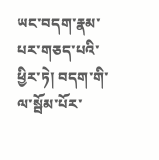ཡང་བདག་རྣམ་པར་གཅད་པའི་ཕྱིར་ཏེ། བདག་གི་ལ་སྦོམ་པོར་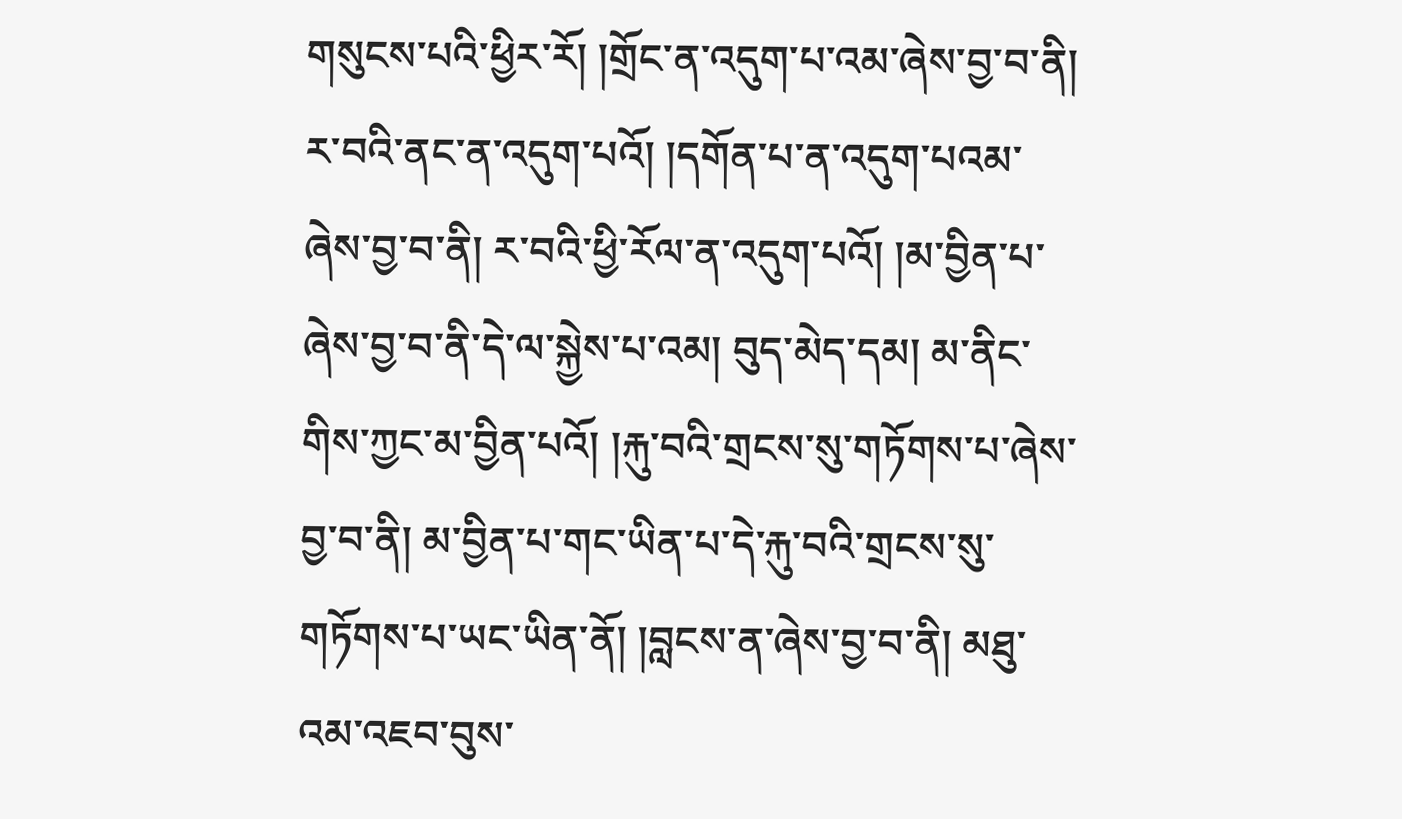གསུངས་པའི་ཕྱིར་རོ། །གྲོང་ན་འདུག་པ་འམ་ཞེས་བྱ་བ་ནི། ར་བའི་ནང་ན་འདུག་པའོ། །དགོན་པ་ན་འདུག་པའམ་ཞེས་བྱ་བ་ནི། ར་བའི་ཕྱི་རོལ་ན་འདུག་པའོ། །མ་བྱིན་པ་ཞེས་བྱ་བ་ནི་དེ་ལ་སྐྱེས་པ་འམ། བུད་མེད་དམ། མ་ནིང་གིས་ཀྱང་མ་བྱིན་པའོ། །རྐུ་བའི་གྲངས་སུ་གཏོགས་པ་ཞེས་བྱ་བ་ནི། མ་བྱིན་པ་གང་ཡིན་པ་དེ་རྐུ་བའི་གྲངས་སུ་གཏོགས་པ་ཡང་ཡིན་ནོ། །བླངས་ན་ཞེས་བྱ་བ་ནི། མཐུ་འམ་འཇབ་བུས་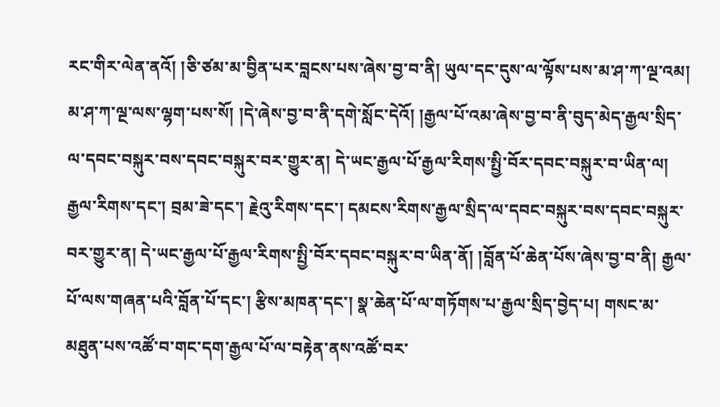རང་གིར་ལེན་ནའོ། །ཅི་ཙམ་མ་བྱིན་པར་བླངས་པས་ཞེས་བྱ་བ་ནི། ཡུལ་དང་དུས་ལ་ལྟོས་པས་མ་ཤ་ཀ་ལྔ་འམ། མ་ཤ་ཀ་ལྔ་ལས་ལྷག་པས་སོ། །དེ་ཞེས་བྱ་བ་ནི་དགེ་སློང་དེའོ། །རྒྱལ་པོ་འམ་ཞེས་བྱ་བ་ནི་བུད་མེད་རྒྱལ་སྲིད་ལ་དབང་བསྐུར་བས་དབང་བསྐུར་བར་གྱུར་ན། དེ་ཡང་རྒྱལ་པོ་རྒྱལ་རིགས་སྤྱི་བོར་དབང་བསྐུར་བ་ཡིན་ལ། རྒྱལ་རིགས་དང་། བྲམ་ཟེ་དང་། རྗེའུ་རིགས་དང་། དམངས་རིགས་རྒྱལ་སྲིད་ལ་དབང་བསྐུར་བས་དབང་བསྐུར་བར་གྱུར་ན། དེ་ཡང་རྒྱལ་པོ་རྒྱལ་རིགས་སྤྱི་བོར་དབང་བསྐུར་བ་ཡིན་ནོ། །བློན་པོ་ཆེན་པོས་ཞེས་བྱ་བ་ནི། རྒྱལ་པོ་ལས་གཞན་པའི་བློན་པོ་དང་། རྩིས་མཁན་དང་། སྣ་ཆེན་པོ་ལ་གཏོགས་པ་རྒྱལ་སྲིད་བྱེད་པ། གསང་མ་མཐུན་པས་འཚོ་བ་གང་དག་རྒྱལ་པོ་ལ་བརྟེན་ནས་འཚོ་བར་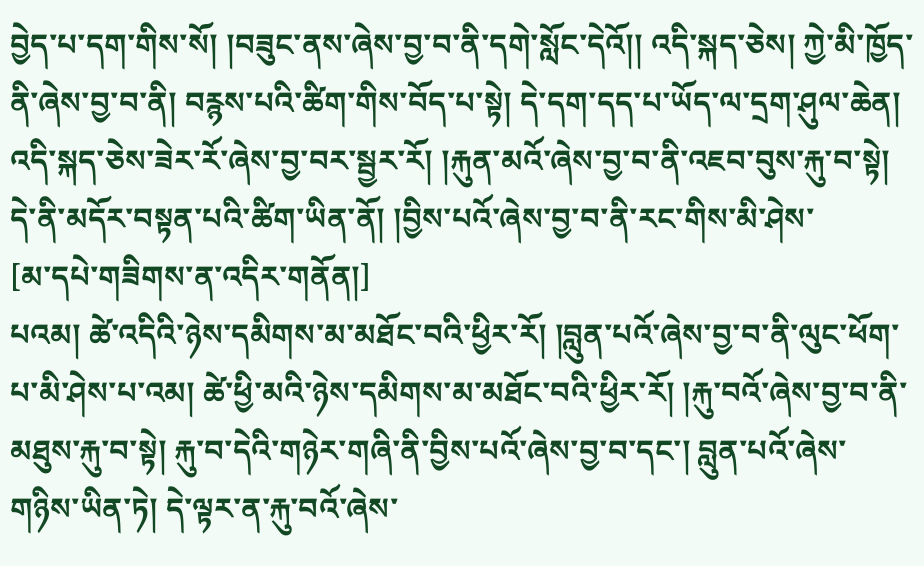བྱེད་པ་དག་གིས་སོ། །བཟུང་ནས་ཞེས་བྱ་བ་ནི་དགེ་སློང་དེའོ།། འདི་སྐད་ཅེས། ཀྱེ་མི་ཁྱོད་ནི་ཞེས་བྱ་བ་ནི། བརྙས་པའི་ཚིག་གིས་བོད་པ་སྟེ། དེ་དག་དད་པ་ཡོད་ལ་དྲག་ཤུལ་ཆེན། འདི་སྐད་ཅེས་ཟེར་རོ་ཞེས་བྱ་བར་སྦྱར་རོ། །རྐུན་མའོ་ཞེས་བྱ་བ་ནི་འཇབ་བུས་རྐུ་བ་སྟེ། དེ་ནི་མདོར་བསྟན་པའི་ཚིག་ཡིན་ནོ། །བྱིས་པའོ་ཞེས་བྱ་བ་ནི་རང་གིས་མི་ཤེས་
[མ་དཔེ་གཟིགས་ན་འདིར་གནོན།]
པའམ། ཚེ་འདིའི་ཉེས་དམིགས་མ་མཐོང་བའི་ཕྱིར་རོ། །བླུན་པའོ་ཞེས་བྱ་བ་ནི་ལུང་ཕོག་པ་མི་ཤེས་པ་འམ། ཚེ་ཕྱི་མའི་ཉེས་དམིགས་མ་མཐོང་བའི་ཕྱིར་རོ། །རྐུ་བའོ་ཞེས་བྱ་བ་ནི་མཐུས་རྐུ་བ་སྟེ། རྐུ་བ་དེའི་གཉེར་གཞི་ནི་བྱིས་པའོ་ཞེས་བྱ་བ་དང་། བླུན་པའོ་ཞེས་གཉིས་ཡིན་ཏེ། དེ་ལྟར་ན་རྐུ་བའོ་ཞེས་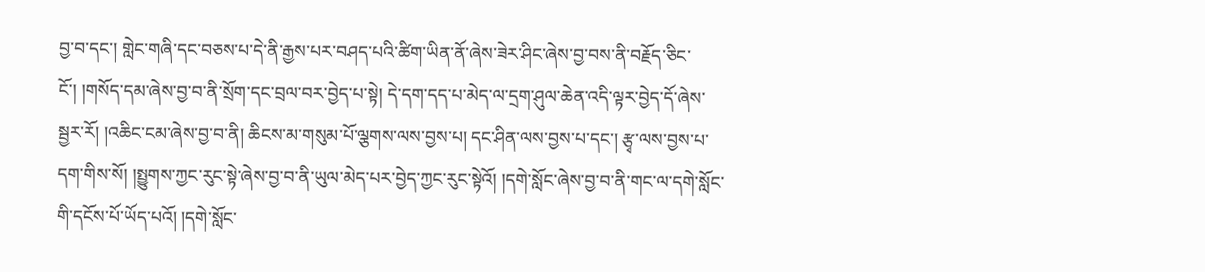བྱ་བ་དང་། གླེང་གཞི་དང་བཅས་པ་དེ་ནི་རྒྱས་པར་བཤད་པའི་ཚིག་ཡིན་ནོ་ཞེས་ཟེར་ཤིང་ཞེས་བྱ་བས་ནི་བརྗོད་ཅིང་ངོ་། །གསོད་དམ་ཞེས་བྱ་བ་ནི་སྲོག་དང་བྲལ་བར་བྱེད་པ་སྟེ། དེ་དག་དད་པ་མེད་ལ་དྲག་ཤུལ་ཆེན་འདི་ལྟར་བྱེད་དོ་ཞེས་སྦྱར་རོ། །འཆིང་ངམ་ཞེས་བྱ་བ་ནི། ཆིངས་མ་གསུམ་པོ་ལྕགས་ལས་བྱས་པ། དང་ཤིན་ལས་བྱས་པ་དང་། རྩྭ་ལས་བྱས་པ་དག་གིས་སོ། །སྤྱུགས་ཀྱང་རུང་སྟེ་ཞེས་བྱ་བ་ནི་ཡུལ་མེད་པར་བྱེད་ཀྱང་རུང་སྟེའོ། །དགེ་སློང་ཞེས་བྱ་བ་ནི་གང་ལ་དགེ་སློང་གི་དངོས་པོ་ཡོད་པའོ། །དགེ་སློང་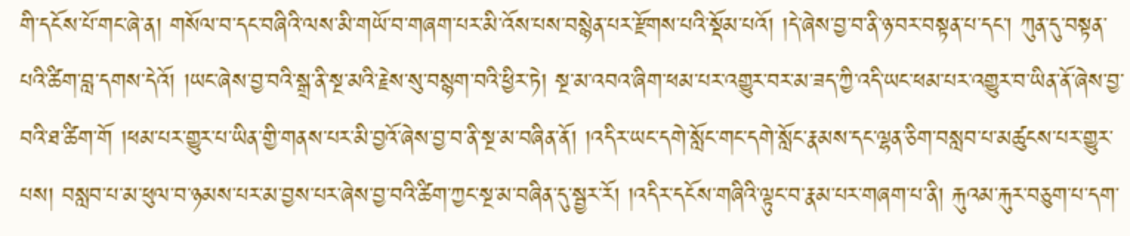གི་དངོས་པོ་གང་ཞེ་ན། གསོལ་བ་དང་བཞིའི་ལས་མི་གཡོ་བ་གཞག་པར་མི་འོས་པས་བསྙེན་པར་རྫོགས་པའི་སྡོམ་པའོ། །དེ་ཞེས་བྱ་བ་ནི་ཉ་བར་བསྟན་པ་དང་། ཀུན་དུ་བསྟན་པའི་ཚིག་བླ་དགས་དེའོ། །ཡང་ཞེས་བྱ་བའི་སྒྲ་ནི་སྔ་མའི་རྗེས་སུ་བསྙག་བའི་ཕྱིར་ཏེ། སྔ་མ་འབའ་ཞིག་ཕམ་པར་འགྱུར་བར་མ་ཟད་ཀྱི་འདི་ཡང་ཕམ་པར་འགྱུར་བ་ཡིན་ནོ་ཞེས་བྱ་བའི་ཐ་ཚིག་གོ །ཕམ་པར་གྱུར་པ་ཡིན་གྱི་གནས་པར་མི་བྱའོ་ཞེས་བྱ་བ་ནི་སྔ་མ་བཞིན་ནོ། །འདིར་ཡང་དགེ་སློང་གང་དགེ་སློང་རྣམས་དང་ལྷན་ཅིག་བསླབ་པ་མཚུངས་པར་གྱུར་པས། བསླབ་པ་མ་ཕུལ་བ་ཉམས་པར་མ་བྱས་པར་ཞེས་བྱ་བའི་ཚིག་ཀྱང་སྔ་མ་བཞིན་དུ་སྦྱར་རོ། །འདིར་དངོས་གཞིའི་ལྟུང་བ་རྣམ་པར་གཞག་པ་ནི། རྐུའམ་རྐུར་བཅུག་པ་དག་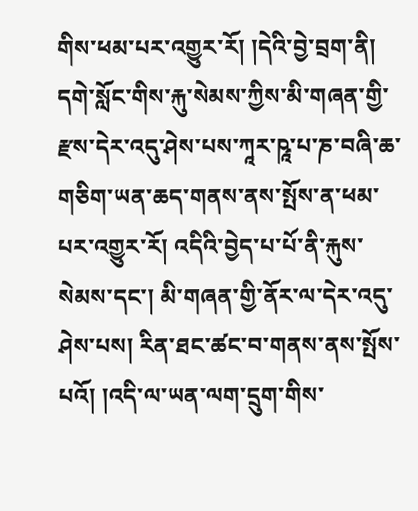གིས་ཕམ་པར་འགྱུར་རོ། །དེའི་བྱེ་བྲག་ནི། དགེ་སློང་གིས་རྐུ་སེམས་ཀྱིས་མི་གཞན་གྱི་རྫས་དེར་འདུ་ཤེས་པས་ཀཱར་ཥཱ་པ་ཎ་བཞི་ཆ་གཅིག་ཡན་ཆད་གནས་ནས་སྤོས་ན་ཕམ་པར་འགྱུར་རོ། འདིའི་བྱེད་པ་པོ་ནི་རྐུས་སེམས་དང་། མི་གཞན་གྱི་ནོར་ལ་དེར་འདུ་ཤེས་པས། རིན་ཐང་ཚང་བ་གནས་ནས་སྤོས་པའོ། །འདི་ལ་ཡན་ལག་དྲུག་གིས་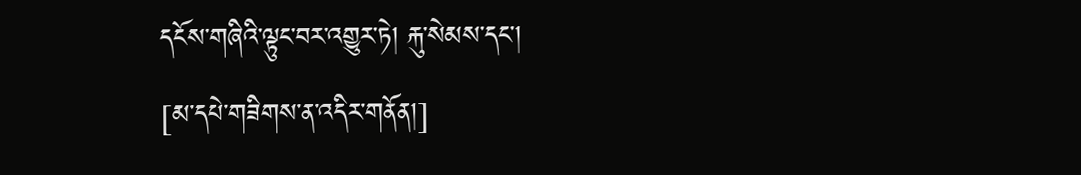དངོས་གཞིའི་ལྟུང་བར་འགྱུར་ཏེ། རྐུ་སེམས་དང་།
[མ་དཔེ་གཟིགས་ན་འདིར་གནོན།]